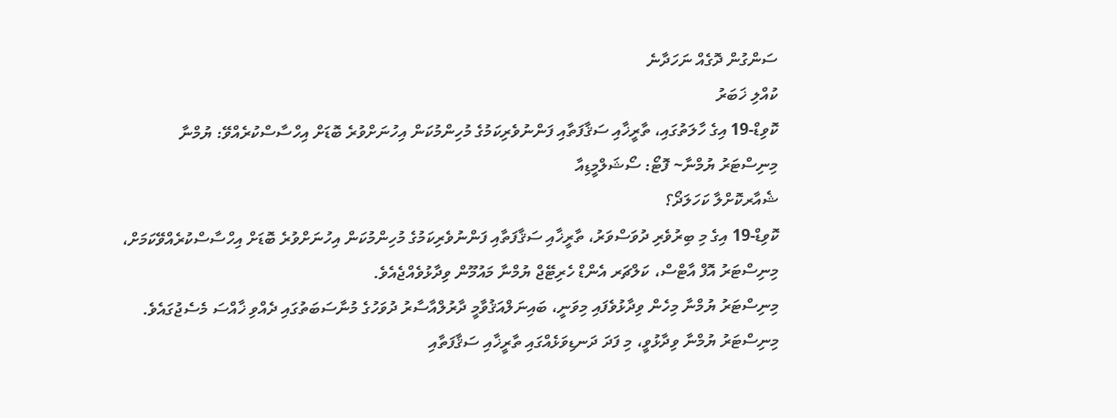ސަންގުން ދޮގެއް ނަހަދާނެ
ކުއްލި ޚަބަރު
ކޮވިޑް-19 އިގެ ހާލަތުގައި، ތާރީޚާއި ސަޤާފަތާއި ފަންނުވެރިކަމުގެ މުހިންމުކަން އިހުނަށްވުރެ ބޮޑަށް އިހްސާސްކުރެއްވޭ: ޔުމްނާ
މިނިސްޓަރު ޔުމްނާ~ ފޮޓޯ: ސޯޝަލްމީޑިއާ
ޝެއާރކޮށްލާ ކަހަލަދޯ؟
ކޮވިޑް-19 އިގެ މި ބިރުވެރި ދުވަސްވަރު، ތާރީޚާއި ސަޤާފަތާއި ފަންނުވެރިކަމުގެ މުހިންމުކަން އިހުނަށްވުރެ ބޮޑަށް އިހްސާސްކުރެއްވޭކަމަށް، މިނިސްޓަރު އޮފް އާޓްސް، ކަލްޗަރ އެންޑް ހެރިޓޭޖް ޔުމްނާ މައުމޫން ވިދާޅުވެއްޖެއެވެ.
މިނިސްޓަރު ޔުމްނާ މިހެން ވިދާޅުވެފައި މިވަނީ، ބައިނަލްއަޤުވާމީ ދާރުލްއާސާރު ދުވަހުގެ މުނާސަބަތުގައި ދެއްވި ޚާއްސަ މެސެޖުގައެވެ.
މިނިސްޓަރު ޔުމްނާ ވިދާޅުވީ، މި ފަދަ ދަނޑިވަޅެއްގައި ތާރީޚާއި ސަޤާފަތާއި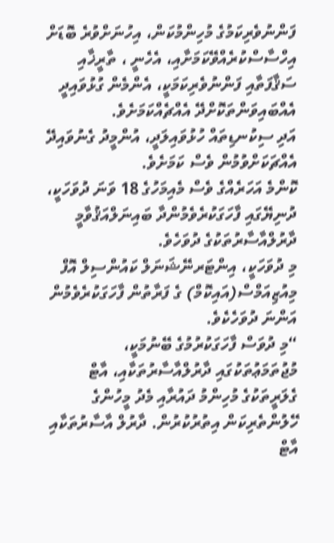ފަންނުވެރިކަމުގެ މުހިންމުކަން، އިހުނަށްވުރެ ބޮޑަށް އިހްސާސްކުރެއްވޭކަމަށާއި، އެހެނީ ، ތާރީޚާއި ސަޤާފަތާއި ފަންނުވެރިކަމަކީ، އެންމެން ގުޅުވައިދީ އެއްބައިވަންތަކޮށްދޭ އެއްޗެއްކަމަށެވެ.
އަދި ސިކުނޑިތައް ހުޅުވައިލަދީ، އުންމީދު ގެނުވައިދޭ އެއްޗަކަށްވުމުން ވެސް ކަމަށެވެ.
ކޮންމެ އަހަރެއްގެ ވެސް މެއިމަހުގެ 18 ވަނަ ދުވަހަކީ، ދުނިޔޭގައި ފާހަގަކުރެވެމުންދާ ބައިނަލްއަޤުވާމީ ދާރުލްއާސާރުތަކުގެ ދުވަހެވެ.
މި ދުވަހަކީ، އިންޓަރނޭޝަނަލް ކައުންސިލް އޮފް މިއުޒިއަމްސް(އައިކޮމް) ގެ ފަރާތުން ފާހަގަކުރެވެމުން އަންނަ ދުވަހެކެވެ.
“މި ދުވަސް ފާހަގަކުރުމުގެ ބޭނުމަކީ، މުޖުތަމަޢުތަކުގައި ދާރުލްއާސާރުތަކާއި، އާޓް ގެލަރީތަކުގެ މުހިންމު ދައުރާއި މެދު މީހުންގެ ހޭލުންތެރިކަން އިތުރުކުރުން. ދާރުލް އާސާރުތަކާއި އާޓް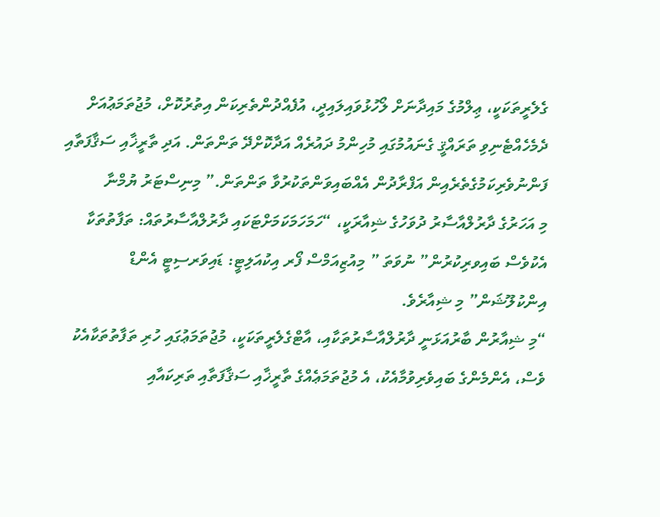ގެލެރީތަކަކީ، ޢިލްމުގެ މައިދާނަށް ލޯހުޅުވައިލައިދީ، އުފެއްދުންތެރިކަން އިތުރުކޮށް، މުޖުތަމަޢުއަށް ދެމެހެއްޓެނިވި ތަރައްޤީ ގެނައުމުގައި މުހިންމު ދައުރެއް އަދާކޮށްދޭ ތަންތަން. އަދި ތާރީޚާއި ސަޤާފަތާއި ފަންނުވެރިކަމުގެތެރެއިން އަފްރާދުން އެއްބައިވަންތަކުރުވާ ތަންތަން.” މިނިސްޓަރު ޔުމްނާ
މި އަހަރުގެ ދާރުލްއާސާރު ދުވަހުގެ ޝިއާރަކީ، “ހަމަހަމަކަމަށްޓަކައި ދާރުލްއާސާރުތައް: ތަފާތުތަކާ އެކުވެސް ބައިވރިކުރުން” ނުވަތަ ” މިއުޒިއަމްސް ފޯރ އިކުއަލިޓީ: ޑައިވަރސިޓީ އެންޑް އިންކުލޫޝަން” މި ޝިއާރެވެ.
“މި ޝިއާރުން ބާރުއަޅަނީ ދާރުލްއާސާރުތަކާއި، އާޓްގެލެރީތަކަކީ، މުޖުތަމަޢުގައި ހުރި ތަފާތުތަކާއެކު ވެސް، އެންމެންގެ ބައިވެރިވުމާއެކު، އެ މުޖުތަމަޢެއްގެ ތާރީޚާއި ސަޤާފަތާއި ތަރިކައާއި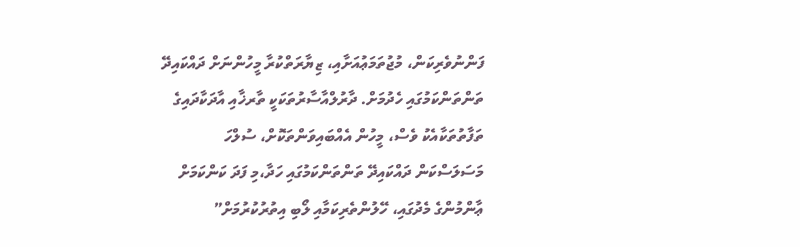ފަންނުވެރިކަން، މުޖުތަމަޢުއަށާއި، ޒިޔާރަތްކުރާ މީހުންނަށް ދައްކައިދޭ ތަންތަންކަމުގައި ހެދުމަށް. ދާރުލްއާސާރުތަކަކީ ތާރޚާއި އާދަކާދައިގެ ތަފާތުތަކާއެކު ވެސް، މީހުން އެއްބައިވަންތަކޮށް، ސުލްހަ މަސަލަސްކަން ދައްކައިދޭ ތަންތަންކަމުގައި ހަދާ،މި ފަދަ ކަންކަމަށް ޢާންމުންގެ މެދުގައި، ހޭލުންތެރިކަމާއި ލޯބި އިތުރުކުރުމަށް”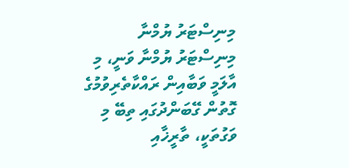މިނިސްޓަރު ޔުމްނާ
މިނިސްޓަރު ޔުމްނާ ވަނީ، މި އާލަމީ ވަބާއިން ރައްކާތެރިވުމުގެ ގޮތުން ގޭބަންދުގައި ތިބޭ މި ވަގުތަކީ، ތާރީޚާއި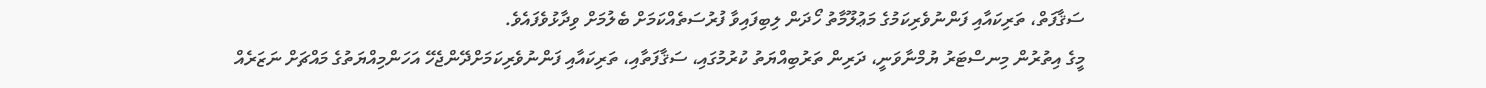ސަޤާފަތް، ތަރިކައާއި ފަންނުވެރިކަމުގެ މަޢުލޫމާތު ހޯދަން ލިބިފައިވާ ފުރުސަތެއްކަމަށް ބެލުމަށް ވިދާޅުވެފައެވެ.
މީގެ އިތުރުން މިނސްޓަރު ޔުމްނާވަނީ، ދަރިން ތަރުބިއްޔަތު ކުރުމުގައި، ސަޤާފަތާއި، ތަރިކައާއި ފަންނުވެރިކަމަށްދޭންޖެހޭ އަހަންމިއްޔަތުގެ މައްޗަށް ނަޒަރެއް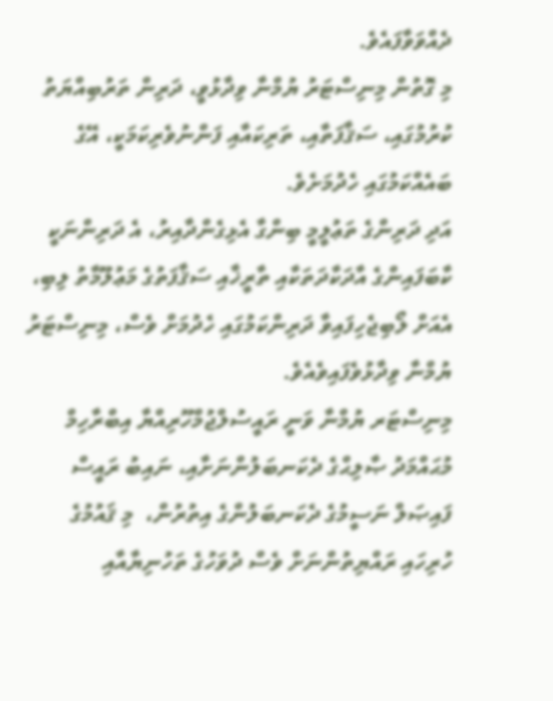ދެއްވަވާފައެވެ.
މި ގޮތުން މިނިސްޓަރު ޔުމްނާ ވިދާޅުވީ، ދަރިން ތަރުބިއްޔަތު ކުރުމުގައި، ސަޤާފަތާއި، ތަރިކައާއި ފަންނުވެރިކަމަކީ، އޭގެ ބައެއްކަމުގައި ހެދުމަށެވެ.
އަދި ދަރިންގެ ތަޢުލީމީ ބިންގާ އެޅިގެންދާއިރު، އެ ދަރިންނަކީ ކާބަފައިންގެ އާދަކާދަތަކާއި ތާރީޚާއި ސަޤާފަތުގެ މަޢުލޫމާތު ލިބި، އެއަށް ލޯބިޖެހިފައިވާ ދަރިންކަމުގައި ހެދުމަށް ވެސް، މިނިސްޓަރު ޔުމްނާ ވިދާޅުވެފައިވެއެވެ.
މިނިސްޓަރ ޔުމްނާ ވަނީ ރައީސުލްޖުމްހޫރިއްޔާ އިބްރާހިމް މުޙައްމަދު ޞާލިޙްގެ ދެކަނބަލުންނަށާއި، ނައިބު ރައީސް ފައިޞަލް ނަސީމުގެ ދެކަނބަލުންގެ އިތުރުން،  މި ޤައުމުގެ ހުރިހައި ރައްޔިތުންނަށް ވެސް ދުވަހުގެ ތަހުނިޔާއާއި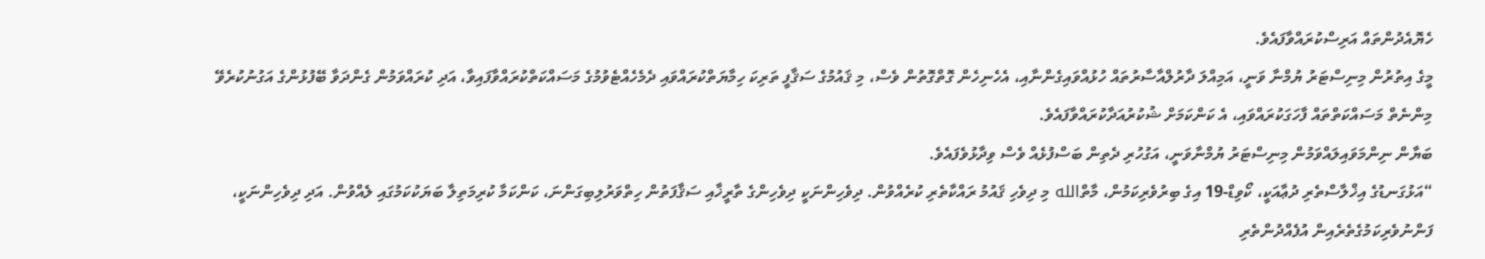ހެޔޮއެދުންތައް އަރިސްކުރައްވާފައެވެ.
މީގެ އިތުރުން މިނިސްޓަރު ޔުމްނާ ވަނީ، އަމިއްލަ ދާރުލްއާސާރުތައް ހުޅުއްވައިގެންނާއި، އެހެނިހެން ގޮތްގޮތުން ވެސް، މި ޤައުމުގެ ސަޤާފީ ތަރިކަ ހިމާޔަތްކުރައްވައި ދެމެހެއްޓެވުމުގެ މަސައްކަތްކުރައްވާފައިވާ، އަދި ކުރައްވަމުން ގެންދަވާ ބޭފުޅުންގެ އަގުނުކުރެވޭ މިންނެތް މަސައްކަތްތައް ފާހަގަކުރައްވައި، އެ ކަންކަމަށް ޝުކުރުއަދާކުރައްވާފައެވެ.
ބަޔާން ނިންމަވައިލައްވަމުން މިނިސްޓަރު ޔުމްނާވަނީ، އަގުހުރި ދެތިން ބަސްފުޅެއް ވެސް ވިދާޅުވެފައެވެ.
“އަޅުގަނޑުގެ އިޚްލާސްތެރި ދުޢާއަކީ، ކޯވިޑް-19 އިގެ ބިރުވެރިކަމުން، މާތްالله މި ދިވެހި ޤައުމު ރައްކާތެރި ކުރެއްވުން. ދިވެހިންނަކީ ދިވެހިންގެ ތާރީޚާއި ސަޤާފަތުން ހިތްވަރުލިބިގަންނަ، ކަންކަމާ ކުރިމަތިލާ ބަޔަކުކަމުގައި ލެއްވުން. އަދި ދިވެހިންނަކީ، ފަންނުވެރިކަމުގެތެރެއިން އުފެއްދުންތެރި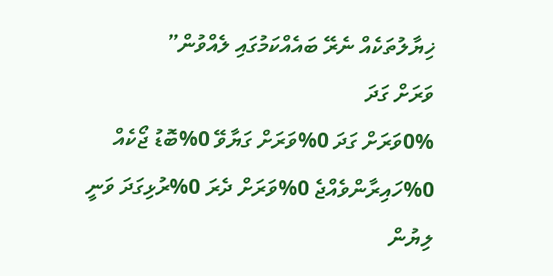ޚިޔާލުތަކެއް ނެރޭ ބައެއްކަމުގައި ލެއްވުން”
ވަރަށް ގަދަ
0%ވަރަށް ގަދަ 0%ވަރަށް ގަޔާވޭ 0%ބޮޑު ޖޯކެއް 0%ހައިރާންވެއްޖެ 0%ވަރަށް ދެރަ 0%ރުޅިގަދަ ވަނީ
ލިޔުން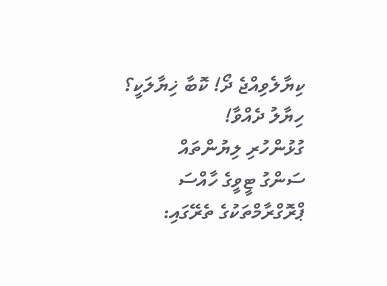ކިޔާލެވިއްޖެ ދޯ! ކޮބާ ޚިޔާލަކީ؟
ހިޔާލު ދެއްވާ!
ގުޅުންހުރި ލިޔުންތައް
ސަންގު ޓީވީގެ ހާއްސަ ޕްރޮގްރާމްތަކުގެ ތެރޭގައި: